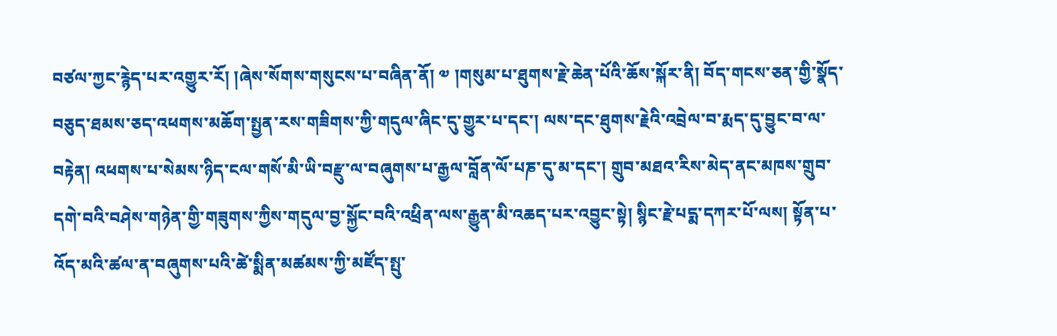བཙལ་ཀྱང་རྙེད་པར་འགྱུར་རོ། །ཞེས་སོགས་གསུངས་པ་བཞིན་ནོ། ༧ །གསུམ་པ་ཐུགས་རྗེ་ཆེན་པོའི་ཆོས་སྐོར་ནི། བོད་གངས་ཅན་གྱི་སྣོད་བཅུད་ཐམས་ཅད་འཕགས་མཆོག་སྤྱན་རས་གཟིགས་ཀྱི་གདུལ་ཞིང་དུ་གྱུར་པ་དང་། ལས་དང་ཐུགས་རྗེའི་འབྲེལ་བ་རྨད་དུ་བྱུང་བ་ལ་བརྟེན། འཕགས་པ་སེམས་ཉིད་ངལ་གསོ་མི་ཡི་བརྫུ་ལ་བཞུགས་པ་རྒྱལ་བློན་ལོ་པཎ་དུ་མ་དང་། གྲུབ་མཐའ་རིས་མེད་ནང་མཁས་གྲུབ་དགེ་བའི་བཤེས་གཉེན་གྱི་གཟུགས་ཀྱིས་གདུལ་བྱ་སྐྱོང་བའི་འཕྲིན་ལས་རྒྱུན་མི་འཆད་པར་འབྱུང་སྟེ། སྙིང་རྗེ་པདྨ་དཀར་པོ་ལས། སྟོན་པ་འོད་མའི་ཚལ་ན་བཞུགས་པའི་ཚེ་སྨིན་མཚམས་ཀྱི་མཛོད་སྤུ་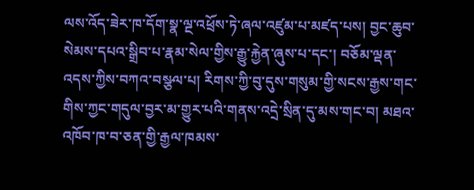ལས་འོད་ཟེར་ཁ་དོག་སྣ་ལྔ་འཕྲོས་ཏེ་ཞལ་འཛུམ་པ་མཛད་པས། བྱང་ཆུབ་སེམས་དཔའ་སྒྲིབ་པ་རྣམ་སེལ་གྱིས་རྒྱུ་རྐྱེན་ཞུས་པ་དང་། བཅོམ་ལྡན་འདས་ཀྱིས་བཀའ་བསྩལ་པ། རིགས་ཀྱི་བུ་དུས་གསུམ་གྱི་སངས་རྒྱས་གང་གིས་ཀྱང་གདུལ་བྱར་མ་གྱུར་པའི་གནས་འདྲེ་སྲིན་དུ་མས་གང་བ། མཐའ་འཁོབ་ཁ་བ་ཅན་གྱི་རྒྱལ་ཁམས་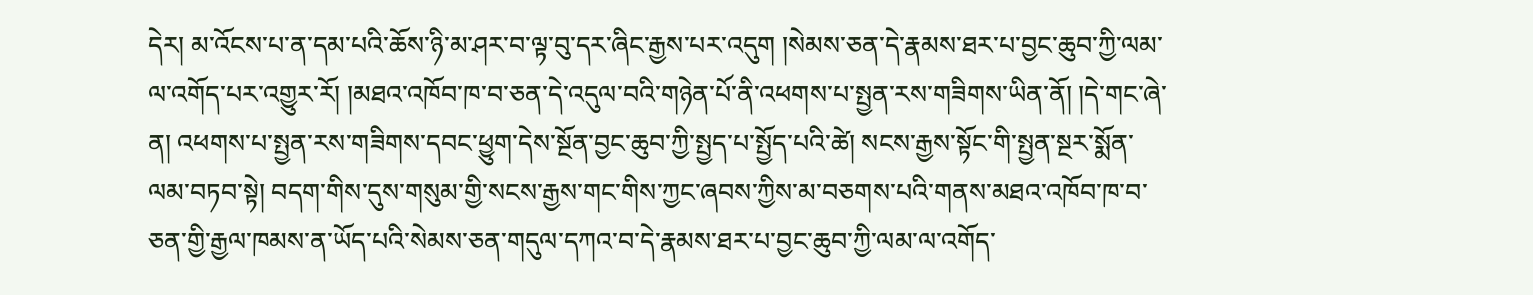དེར། མ་འོངས་པ་ན་དམ་པའི་ཆོས་ཉི་མ་ཤར་བ་ལྟ་བུ་དར་ཞིང་རྒྱས་པར་འདུག །སེམས་ཅན་དེ་རྣམས་ཐར་པ་བྱང་ཆུབ་ཀྱི་ལམ་ལ་འགོད་པར་འགྱུར་རོ། །མཐའ་འཁོབ་ཁ་བ་ཅན་དེ་འདུལ་བའི་གཉེན་པོ་ནི་འཕགས་པ་སྤྱན་རས་གཟིགས་ཡིན་ནོ། །དེ་གང་ཞེ་ན། འཕགས་པ་སྤྱན་རས་གཟིགས་དབང་ཕྱུག་དེས་སྔོན་བྱང་ཆུབ་ཀྱི་སྤྱད་པ་སྤྱོད་པའི་ཚེ། སངས་རྒྱས་སྟོང་གི་སྤྱན་སྔར་སྨོན་ལམ་བཏབ་སྟེ། བདག་གིས་དུས་གསུམ་གྱི་སངས་རྒྱས་གང་གིས་ཀྱང་ཞབས་ཀྱིས་མ་བཅགས་པའི་གནས་མཐའ་འཁོབ་ཁ་བ་ཅན་གྱི་རྒྱལ་ཁམས་ན་ཡོད་པའི་སེམས་ཅན་གདུལ་དཀའ་བ་དེ་རྣམས་ཐར་པ་བྱང་ཆུབ་ཀྱི་ལམ་ལ་འགོད་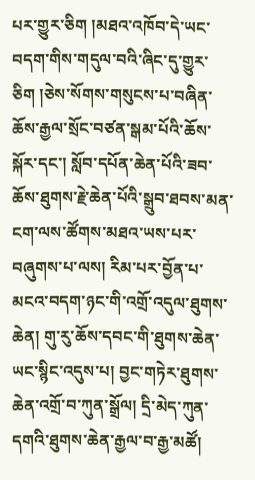པར་གྱུར་ཅིག །མཐའ་འཁོབ་དེ་ཡང་བདག་གིས་གདུལ་བའི་ཞིང་དུ་གྱུར་ཅིག །ཅེས་སོགས་གསུངས་པ་བཞིན་ཆོས་རྒྱལ་སྲོང་བཙན་སྒམ་པོའི་ཆོས་སྐོར་དང་། སློབ་དཔོན་ཆེན་པོའི་ཟབ་ཆོས་ཐུགས་རྗེ་ཆེན་པོའི་སྒྲུབ་ཐབས་མན་ངག་ལས་ཚོགས་མཐའ་ཡས་པར་བཞུགས་པ་ལས། རིམ་པར་བྱོན་པ་མངའ་བདག་ཉང་གི་འགྲོ་འདུལ་ཐུགས་ཆེན། གུ་རུ་ཆོས་དབང་གི་ཐུགས་ཆེན་ཡང་སྙིང་འདུས་པ། བྱང་གཏེར་ཐུགས་ཆེན་འགྲོ་བ་ཀུན་སྒྲོལ། དྲི་མེད་ཀུན་དགའི་ཐུགས་ཆེན་རྒྱལ་བ་རྒྱ་མཚོ།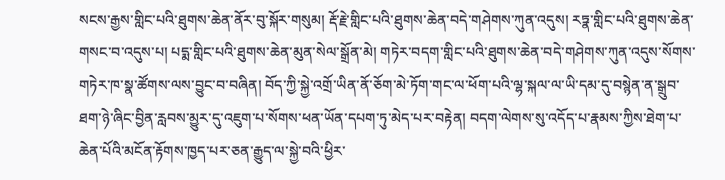སངས་རྒྱས་གླིང་པའི་ཐུགས་ཆེན་ནོར་བུ་སྐོར་གསུམ། རྡོ་རྗེ་གླིང་པའི་ཐུགས་ཆེན་བདེ་གཤེགས་ཀུན་འདུས། རཏྣ་གླིང་པའི་ཐུགས་ཆེན་གསང་བ་འདུས་པ། པདྨ་གླིང་པའི་ཐུགས་ཆེན་མུན་སེལ་སྒྲོན་མེ། གཏེར་བདག་གླིང་པའི་ཐུགས་ཆེན་བདེ་གཤེགས་ཀུན་འདུས་སོགས་གཏེར་ཁ་སྣ་ཚོགས་ལས་བྱུང་བ་བཞིན། བོད་ཀྱི་སྐྱེ་འགྲོ་ཡིན་ནོ་ཅོག་མེ་ཏོག་གང་ལ་ཕོག་པའི་ལྷ་སྐལ་ལ་ཡི་དམ་དུ་བསྙེན་ན་སྒྲུབ་ཐག་ཉེ་ཞིང་བྱིན་རླབས་མྱུར་དུ་འཇུག་པ་སོགས་ཕན་ཡོན་དཔག་ཏུ་མེད་པར་བརྟེན། བདག་ལེགས་སུ་འདོད་པ་རྣམས་ཀྱིས་ཐེག་པ་ཆེན་པོའི་མངོན་རྟོགས་ཁྱད་པར་ཅན་རྒྱུད་ལ་སྐྱེ་བའི་ཕྱིར་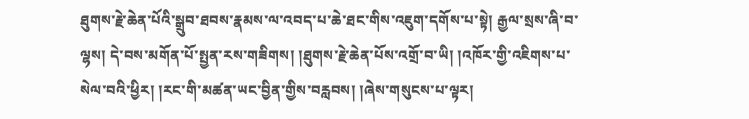ཐུགས་རྗེ་ཆེན་པོའི་སྒྲུབ་ཐབས་རྣམས་ལ་འབད་པ་ཆེ་ཐང་གིས་འཇུག་དགོས་པ་སྟེ། རྒྱལ་སྲས་ཞི་བ་ལྷས། དེ་བས་མགོན་པོ་སྤྱན་རས་གཟིགས། །ཐུགས་རྗེ་ཆེན་པོས་འགྲོ་བ་ཡི། །འཁོར་གྱི་འཇིགས་པ་སེལ་བའི་ཕྱིར། །རང་གི་མཚན་ཡང་བྱིན་གྱིས་བརླབས། །ཞེས་གསུངས་པ་ལྟར།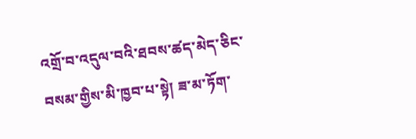འགྲོ་བ་འདུལ་བའི་ཐབས་ཚད་མེད་ཅིང་བསམ་གྱིས་མི་ཁྱབ་པ་སྟེ། ཟ་མ་ཏོག་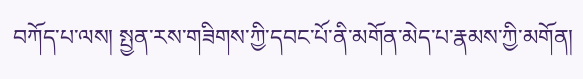བཀོད་པ་ལས། སྤྱན་རས་གཟིགས་ཀྱི་དབང་པོ་ནི་མགོན་མེད་པ་རྣམས་ཀྱི་མགོན།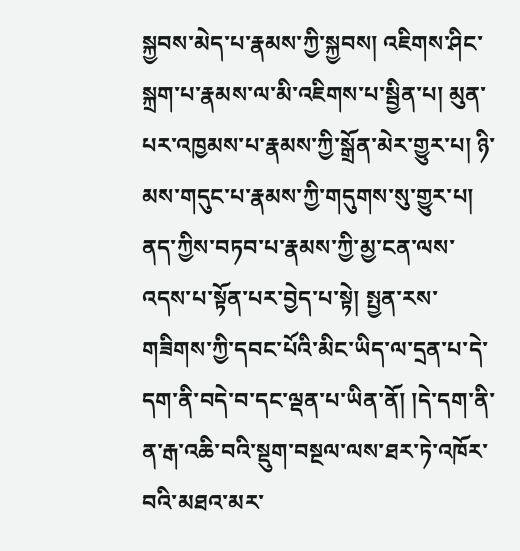སྐྱབས་མེད་པ་རྣམས་ཀྱི་སྐྱབས། འཇིགས་ཤིང་སྐྲག་པ་རྣམས་ལ་མི་འཇིགས་པ་སྦྱིན་པ། མུན་པར་འཁྱམས་པ་རྣམས་ཀྱི་སྒྲོན་མེར་གྱུར་པ། ཉི་མས་གདུང་པ་རྣམས་ཀྱི་གདུགས་སུ་གྱུར་པ། ནད་ཀྱིས་བཏབ་པ་རྣམས་ཀྱི་མྱ་ངན་ལས་འདས་པ་སྟོན་པར་བྱེད་པ་སྟེ། སྤྱན་རས་གཟིགས་ཀྱི་དབང་པོའི་མིང་ཡིད་ལ་དྲན་པ་དེ་དག་ནི་བདེ་བ་དང་ལྡན་པ་ཡིན་ནོ། །དེ་དག་ནི་ན་རྒ་འཆི་བའི་སྡུག་བསྔལ་ལས་ཐར་ཏེ་འཁོར་བའི་མཐའ་མར་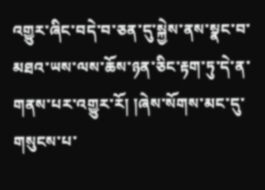འགྱུར་ཞིང་བདེ་བ་ཅན་དུ་སྐྱེས་ནས་སྣང་བ་མཐའ་ཡས་ལས་ཆོས་ཉན་ཅིང་རྟག་ཏུ་དེ་ན་གནས་པར་འགྱུར་རོ། །ཞེས་སོགས་མང་དུ་གསུངས་པ་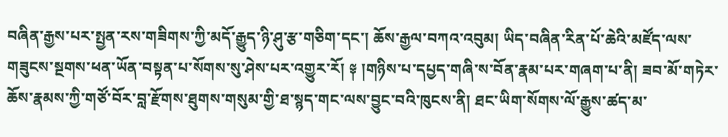བཞིན་རྒྱས་པར་སྤྱན་རས་གཟིགས་ཀྱི་མདོ་རྒྱུད་ཉི་ཤུ་རྩ་གཅིག་དང་། ཆོས་རྒྱལ་བཀའ་འབུམ། ཡིད་བཞིན་རིན་པོ་ཆེའི་མཛོད་ལས་གཟུངས་སྔགས་ཕན་ཡོན་བསྟན་པ་སོགས་སུ་ཤེས་པར་འགྱུར་རོ། ༈ །གཉིས་པ་དཔྱད་གཞི་ས་བོན་རྣམ་པར་གཞག་པ་ནི། ཟབ་མོ་གཏེར་ཆོས་རྣམས་ཀྱི་གཙོ་བོར་བླ་རྫོགས་ཐུགས་གསུམ་གྱི་ཐ་སྙད་གང་ལས་བྱུང་བའི་ཁུངས་ནི། ཐང་ཡིག་སོགས་ལོ་རྒྱུས་ཚད་མ་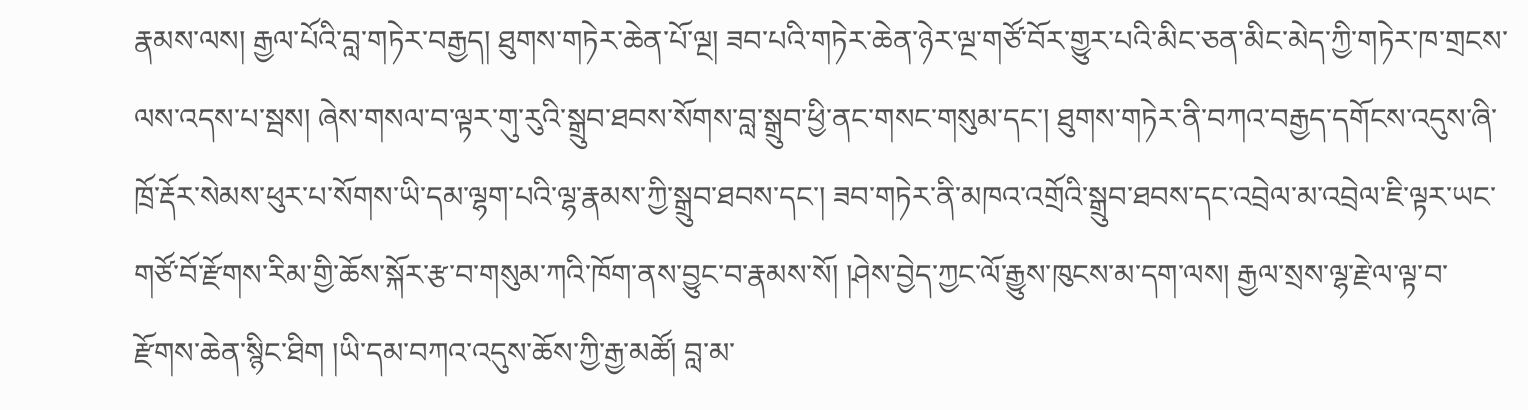རྣམས་ལས། རྒྱལ་པོའི་བླ་གཏེར་བརྒྱད། ཐུགས་གཏེར་ཆེན་པོ་ལྔ། ཟབ་པའི་གཏེར་ཆེན་ཉེར་ལྔ་གཙོ་བོར་གྱུར་པའི་མིང་ཅན་མིང་མེད་ཀྱི་གཏེར་ཁ་གྲངས་ལས་འདས་པ་སྦས། ཞེས་གསལ་བ་ལྟར་གུ་རུའི་སྒྲུབ་ཐབས་སོགས་བླ་སྒྲུབ་ཕྱི་ནང་གསང་གསུམ་དང་། ཐུགས་གཏེར་ནི་བཀའ་བརྒྱད་དགོངས་འདུས་ཞི་ཁྲོ་རྡོར་སེམས་ཕུར་པ་སོགས་ཡི་དམ་ལྷག་པའི་ལྷ་རྣམས་ཀྱི་སྒྲུབ་ཐབས་དང་། ཟབ་གཏེར་ནི་མཁའ་འགྲོའི་སྒྲུབ་ཐབས་དང་འབྲེལ་མ་འབྲེལ་ཇི་ལྟར་ཡང་གཙོ་བོ་རྫོགས་རིམ་གྱི་ཆོས་སྐོར་རྩ་བ་གསུམ་ཀའི་ཁོག་ནས་བྱུང་བ་རྣམས་སོ། །ཤེས་བྱེད་ཀྱང་ལོ་རྒྱུས་ཁུངས་མ་དག་ལས། རྒྱལ་སྲས་ལྷ་རྗེ་ལ་ལྟ་བ་རྫོགས་ཆེན་སྙིང་ཐིག །ཡི་དམ་བཀའ་འདུས་ཆོས་ཀྱི་རྒྱ་མཚོ། བླ་མ་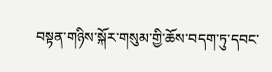བསྟན་གཉིས་སྐོར་གསུམ་གྱི་ཆོས་བདག་ཏུ་དབང་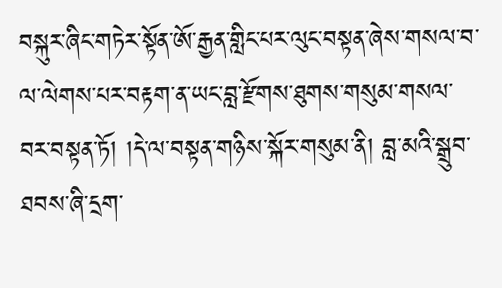བསྐུར་ཞིང་གཏེར་སྟོན་ཨོ་རྒྱན་གླིང་པར་ལུང་བསྟན་ཞེས་གསལ་བ་ལ་ལེགས་པར་བརྟག་ན་ཡང་བླ་རྫོགས་ཐུགས་གསུམ་གསལ་བར་བསྟན་ཏོ། །དེ་ལ་བསྟན་གཉིས་སྐོར་གསུམ་ནི། བླ་མའི་སྒྲུབ་ཐབས་ཞི་དྲག་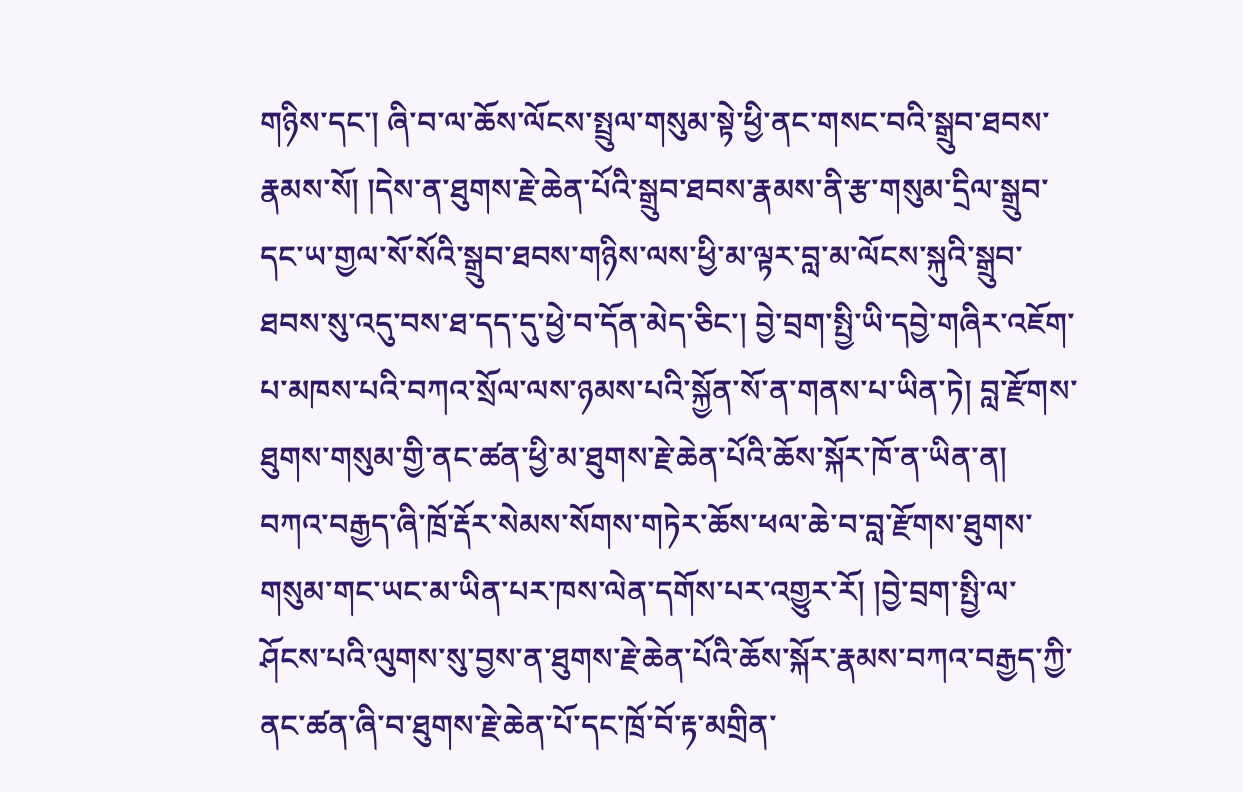གཉིས་དང་། ཞི་བ་ལ་ཆོས་ལོངས་སྤྲུལ་གསུམ་སྟེ་ཕྱི་ནང་གསང་བའི་སྒྲུབ་ཐབས་རྣམས་སོ། །དེས་ན་ཐུགས་རྗེ་ཆེན་པོའི་སྒྲུབ་ཐབས་རྣམས་ནི་རྩ་གསུམ་དྲིལ་སྒྲུབ་དང་ཡ་གྱལ་སོ་སོའི་སྒྲུབ་ཐབས་གཉིས་ལས་ཕྱི་མ་ལྟར་བླ་མ་ལོངས་སྐུའི་སྒྲུབ་ཐབས་སུ་འདུ་བས་ཐ་དད་དུ་ཕྱེ་བ་དོན་མེད་ཅིང་། བྱེ་བྲག་སྤྱི་ཡི་དབྱེ་གཞིར་འཇོག་པ་མཁས་པའི་བཀའ་སྲོལ་ལས་ཉམས་པའི་སྐྱོན་སོ་ན་གནས་པ་ཡིན་ཏེ། བླ་རྫོགས་ཐུགས་གསུམ་གྱི་ནང་ཚན་ཕྱི་མ་ཐུགས་རྗེ་ཆེན་པོའི་ཆོས་སྐོར་ཁོ་ན་ཡིན་ན། བཀའ་བརྒྱད་ཞི་ཁྲོ་རྡོར་སེམས་སོགས་གཏེར་ཆོས་ཕལ་ཆེ་བ་བླ་རྫོགས་ཐུགས་གསུམ་གང་ཡང་མ་ཡིན་པར་ཁས་ལེན་དགོས་པར་འགྱུར་རོ། །བྱེ་བྲག་སྤྱི་ལ་ཤོངས་པའི་ལུགས་སུ་བྱས་ན་ཐུགས་རྗེ་ཆེན་པོའི་ཆོས་སྐོར་རྣམས་བཀའ་བརྒྱད་ཀྱི་ནང་ཚན་ཞི་བ་ཐུགས་རྗེ་ཆེན་པོ་དང་ཁྲོ་བོ་རྟ་མགྲིན་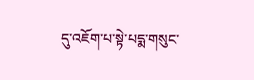དུ་འཇོག་པ་སྟེ་པདྨ་གསུང་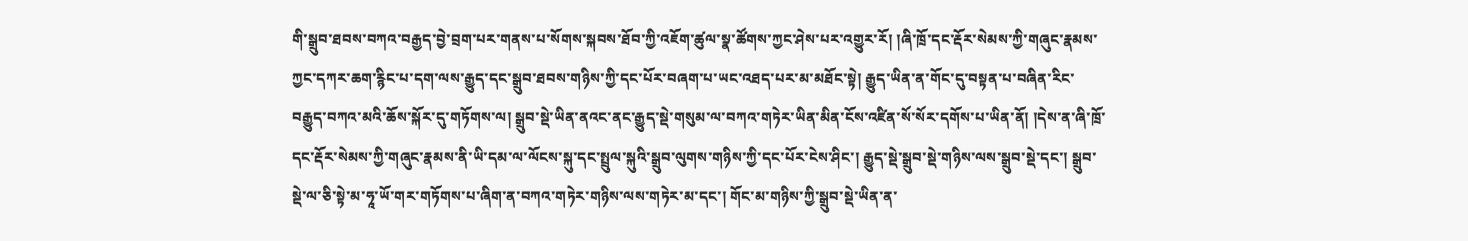གི་སྒྲུབ་ཐབས་བཀའ་བརྒྱད་བྱེ་བྲག་པར་གནས་པ་སོགས་སྐབས་ཐོབ་ཀྱི་འཇོག་ཚུལ་སྣ་ཚོགས་ཀྱང་ཤེས་པར་འགྱུར་རོ། །ཞི་ཁྲོ་དང་རྡོར་སེམས་ཀྱི་གཞུང་རྣམས་ཀྱང་དཀར་ཆག་རྙིང་པ་དག་ལས་རྒྱུད་དང་སྒྲུབ་ཐབས་གཉིས་ཀྱི་དང་པོར་བཞག་པ་ཡང་འཐད་པར་མ་མཐོང་སྟེ། རྒྱུད་ཡིན་ན་གོང་དུ་བསྟན་པ་བཞིན་རིང་བརྒྱུད་བཀའ་མའི་ཆོས་སྐོར་དུ་གཏོགས་ལ། སྒྲུབ་སྡེ་ཡིན་ནའང་ནང་རྒྱུད་སྡེ་གསུམ་ལ་བཀའ་གཏེར་ཡིན་མིན་ངོས་འཛིན་སོ་སོར་དགོས་པ་ཡིན་ནོ། །དེས་ན་ཞི་ཁྲོ་དང་རྡོར་སེམས་ཀྱི་གཞུང་རྣམས་ནི་ཡི་དམ་ལ་ལོངས་སྐུ་དང་སྤྲུལ་སྐུའི་སྒྲུབ་ལུགས་གཉིས་ཀྱི་དང་པོར་ངེས་ཤིང་། རྒྱུད་སྡེ་སྒྲུབ་སྡེ་གཉིས་ལས་སྒྲུབ་སྡེ་དང་། སྒྲུབ་སྡེ་ལ་ཅི་སྟེ་མ་ཧཱ་ཡོ་གར་གཏོགས་པ་ཞིག་ན་བཀའ་གཏེར་གཉིས་ལས་གཏེར་མ་དང་། གོང་མ་གཉིས་ཀྱི་སྒྲུབ་སྡེ་ཡིན་ན་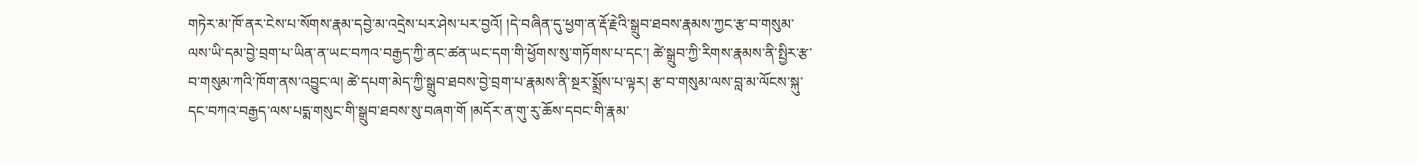གཏེར་མ་ཁོ་ནར་ངེས་པ་སོགས་རྣམ་དབྱེ་མ་འདྲེས་པར་ཤེས་པར་བྱའོ། །དེ་བཞིན་དུ་ཕྱག་ན་རྡོ་རྗེའི་སྒྲུབ་ཐབས་རྣམས་ཀྱང་རྩ་བ་གསུམ་ལས་ཡི་དམ་བྱེ་བྲག་པ་ཡིན་ན་ཡང་བཀའ་བརྒྱད་ཀྱི་ནང་ཚན་ཡང་དག་གི་ཕྱོགས་སུ་གཏོགས་པ་དང་། ཚེ་སྒྲུབ་ཀྱི་རིགས་རྣམས་ནི་སྤྱིར་རྩ་བ་གསུམ་ཀའི་ཁོག་ནས་འབྱུང་ལ། ཚེ་དཔག་མེད་ཀྱི་སྒྲུབ་ཐབས་བྱེ་བྲག་པ་རྣམས་ནི་སྔར་སྨྲོས་པ་ལྟར། རྩ་བ་གསུམ་ལས་བླ་མ་ལོངས་སྐུ་དང་བཀའ་བརྒྱད་ལས་པདྨ་གསུང་གི་སྒྲུབ་ཐབས་སུ་བཞག་གོ །མདོར་ན་གུ་རུ་ཆོས་དབང་གི་རྣམ་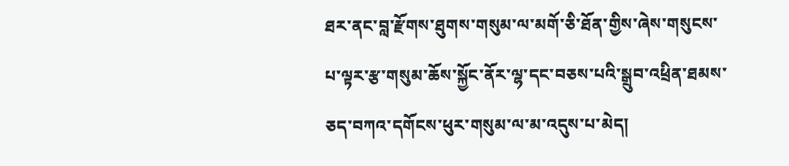ཐར་ནང་བླ་རྫོགས་ཐུགས་གསུམ་ལ་མགོ་ཅི་ཐོན་གྱིས་ཞེས་གསུངས་པ་ལྟར་རྩ་གསུམ་ཆོས་སྐྱོང་ནོར་ལྷ་དང་བཅས་པའི་སྒྲུབ་འཕྲིན་ཐམས་ཅད་བཀའ་དགོངས་ཕུར་གསུམ་ལ་མ་འདུས་པ་མེད།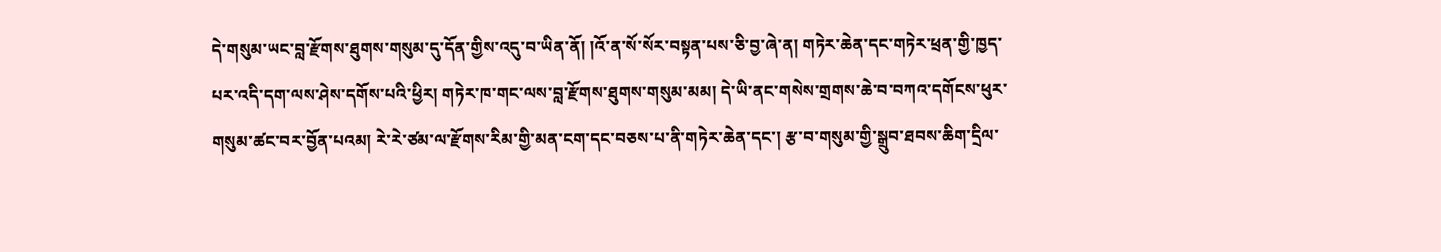དེ་གསུམ་ཡང་བླ་རྫོགས་ཐུགས་གསུམ་དུ་དོན་གྱིས་འདུ་བ་ཡིན་ནོ། །འོ་ན་སོ་སོར་བསྟན་པས་ཅི་བྱ་ཞེ་ན། གཏེར་ཆེན་དང་གཏེར་ཕྲན་གྱི་ཁྱད་པར་འདི་དག་ལས་ཤེས་དགོས་པའི་ཕྱིར། གཏེར་ཁ་གང་ལས་བླ་རྫོགས་ཐུགས་གསུམ་མམ། དེ་ཡི་ནང་གསེས་གྲགས་ཆེ་བ་བཀའ་དགོངས་ཕུར་གསུམ་ཚང་བར་བྱོན་པའམ། རེ་རེ་ཙམ་ལ་རྫོགས་རིམ་གྱི་མན་ངག་དང་བཅས་པ་ནི་གཏེར་ཆེན་དང་། རྩ་བ་གསུམ་གྱི་སྒྲུབ་ཐབས་ཆིག་དྲིལ་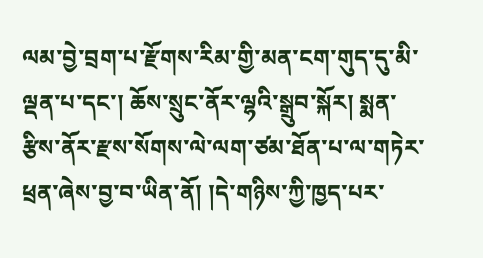ལམ་བྱེ་བྲག་པ་རྫོགས་རིམ་གྱི་མན་ངག་གུད་དུ་མི་ལྡན་པ་དང་། ཆོས་སྲུང་ནོར་ལྷའི་སྒྲུབ་སྐོར། སྨན་རྩིས་ནོར་རྫས་སོགས་ལེ་ལག་ཙམ་ཐོན་པ་ལ་གཏེར་ཕྲན་ཞེས་བྱ་བ་ཡིན་ནོ། །དེ་གཉིས་ཀྱི་ཁྱད་པར་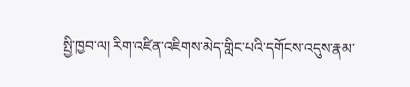སྤྱི་ཁྱབ་ལ། རིག་འཛིན་འཇིགས་མེད་གླིང་པའི་དགོངས་འདུས་རྣམ་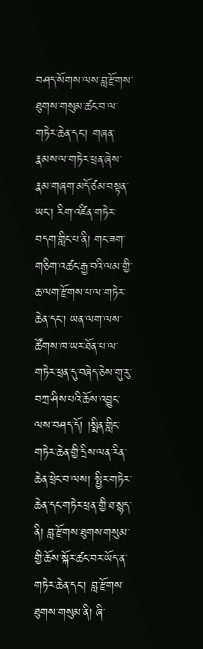བཤད་སོགས་ལས་བླ་རྫོགས་ཐུགས་གསུམ་ཚང་བ་ལ་གཏེར་ཆེན་དང་། གཞན་རྣམས་ལ་གཏེར་ཕྲན་ཞེས་རྣམ་གཞག་མདོ་ཙམ་བསྟན་ཡང་། རིག་འཛིན་གཏེར་བདག་གླིང་པ་ནི། གང་ཟག་གཅིག་འཚང་རྒྱ་བའི་ལམ་གྱི་ཆ་ལག་རྫོགས་པ་ལ་གཏེར་ཆེན་དང་། ཡན་ལག་ལས་ཚོགས་ཁ་ཡར་ཐོན་པ་ལ་གཏེར་ཕྲན་དུ་བཞེད་ཅེས་གུ་རུ་བཀྲ་ཤིས་པའི་ཆོས་འབྱུང་ལས་བཤད་དོ། །སྨིན་གླིང་གཏེར་ཆེན་གྱི་དྲིས་ལན་རིན་ཆེན་ཕྲེང་བ་ལས། སྤྱིར་གཏེར་ཆེན་དང་གཏེར་ཕྲན་གྱི་ཐ་སྙད་ནི། བླ་རྫོགས་ཐུགས་གསུམ་གྱི་ཆོས་སྐོར་ཚང་བར་ཡོད་ན་གཏེར་ཆེན་དང་། བླ་རྫོགས་ཐུགས་གསུམ་ནི། ཞི་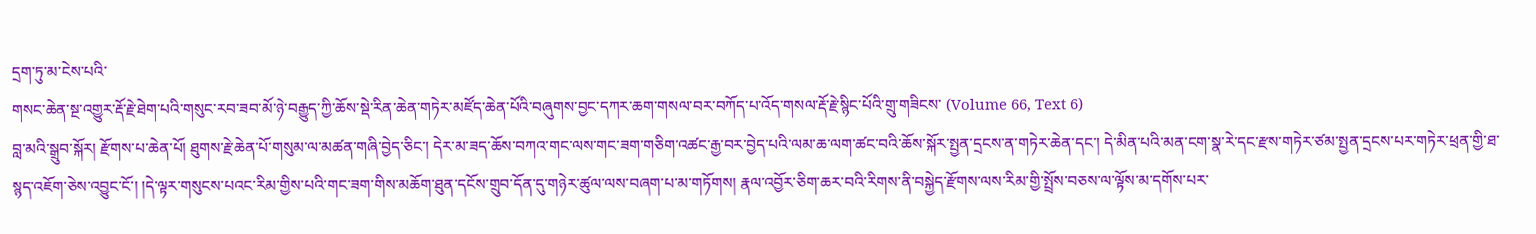དྲག་ཏུ་མ་ངེས་པའི་
གསང་ཆེན་སྔ་འགྱུར་རྡོ་རྗེ་ཐེག་པའི་གསུང་རབ་ཟབ་མོ་ཉེ་བརྒྱུད་ཀྱི་ཆོས་སྡེ་རིན་ཆེན་གཏེར་མཛོད་ཆེན་པོའི་བཞུགས་བྱང་དཀར་ཆག་གསལ་བར་བཀོད་པ་འོད་གསལ་རྡོ་རྗེ་སྙིང་པོའི་གྲུ་གཟིངས་ (Volume 66, Text 6)
བླ་མའི་སྒྲུབ་སྐོར། རྫོགས་པ་ཆེན་པོ། ཐུགས་རྗེ་ཆེན་པོ་གསུམ་ལ་མཚན་གཞི་བྱེད་ཅིང་། དེར་མ་ཟད་ཆོས་བཀའ་གང་ལས་གང་ཟག་གཅིག་འཚང་རྒྱ་བར་བྱེད་པའི་ལམ་ཆ་ལག་ཚང་བའི་ཆོས་སྐོར་སྤྱན་དྲངས་ན་གཏེར་ཆེན་དང་། དེ་མིན་པའི་མན་ངག་སྣ་རེ་དང་རྫས་གཏེར་ཙམ་སྤྱན་དྲངས་པར་གཏེར་ཕྲན་གྱི་ཐ་སྙད་འཇོག་ཅེས་འབྱུང་ངོ་། །དེ་ལྟར་གསུངས་པའང་རིམ་གྱིས་པའི་གང་ཟག་གིས་མཆོག་ཐུན་དངོས་གྲུབ་དོན་དུ་གཉེར་ཚུལ་ལས་བཞག་པ་མ་གཏོགས། རྣལ་འབྱོར་ཅིག་ཆར་བའི་རིགས་ནི་བསྐྱེད་རྫོགས་ལས་རིམ་གྱི་སྤྲོས་བཅས་ལ་ལྟོས་མ་དགོས་པར་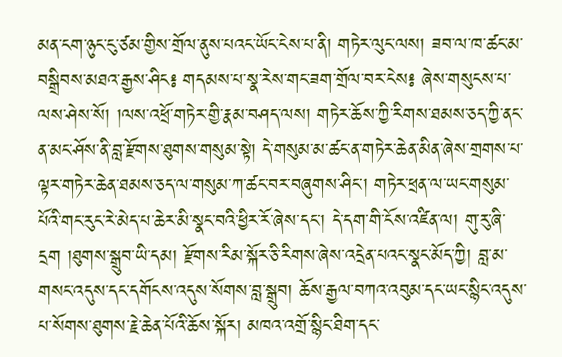མན་ངག་ཉུང་ངུ་ཙམ་གྱིས་གྲོལ་ནུས་པའང་ཡོང་ངེས་པ་ནི། གཏེར་ལུང་ལས། ཟབ་ལ་ཁ་ཚང་མ་བསྒྲིབས་མཐའ་རྒྱས་ཤིང༔ གདམས་པ་སྣ་རེས་གང་ཟག་གྲོལ་བར་ངེས༔ ཞེས་གསུངས་པ་ལས་ཤེས་སོ། །ལས་འཕྲོ་གཏེར་གྱི་རྣམ་བཤད་ལས། གཏེར་ཆོས་ཀྱི་རིགས་ཐམས་ཅད་ཀྱི་ནང་ན་མང་ཤོས་ནི་བླ་རྫོགས་ཐུགས་གསུམ་སྟེ། དེ་གསུམ་མ་ཚང་ན་གཏེར་ཆེན་མིན་ཞེས་གྲགས་པ་ལྟར་གཏེར་ཆེན་ཐམས་ཅད་ལ་གསུམ་ཀ་ཚང་བར་བཞུགས་ཤིང་། གཏེར་ཕྲན་ལ་ཡང་གསུམ་པོའི་གང་རུང་རེ་མེད་པ་ཆེར་མི་སྣང་བའི་ཕྱིར་རོ་ཞེས་དང་། དེ་དག་གི་ངོས་འཛིན་ལ། གུ་རུ་ཞི་དྲག །ཐུགས་སྒྲུབ་ཡི་དམ། རྫོགས་རིམ་སྐོར་ཅི་རིགས་ཞེས་འདྲེན་པའང་སྣང་མོད་ཀྱི། བླ་མ་གསང་འདུས་དང་དགོངས་འདུས་སོགས་བླ་སྒྲུབ། ཆོས་རྒྱལ་བཀའ་འབུམ་དང་ཡང་སྙིང་འདུས་པ་སོགས་ཐུགས་རྗེ་ཆེན་པོའི་ཆོས་སྐོར། མཁའ་འགྲོ་སྙིང་ཐིག་དང་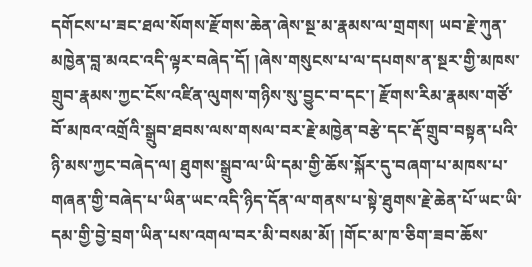དགོངས་པ་ཟང་ཐལ་སོགས་རྫོགས་ཆེན་ཞེས་སྔ་མ་རྣམས་ལ་གྲགས། ཡབ་རྗེ་ཀུན་མཁྱེན་བླ་མའང་འདི་ལྟར་བཞེད་དོ། །ཞེས་གསུངས་པ་ལ་དཔགས་ན་སྔར་གྱི་མཁས་གྲུབ་རྣམས་ཀྱང་ངོས་འཛིན་ལུགས་གཉིས་སུ་བྱུང་བ་དང་། རྫོགས་རིམ་རྣམས་གཙོ་བོ་མཁའ་འགྲོའི་སྒྲུབ་ཐབས་ལས་གསལ་བར་རྗེ་མཁྱེན་བརྩེ་དང་རྡོ་གྲུབ་བསྟན་པའི་ཉི་མས་ཀྱང་བཞེད་ལ། ཐུགས་སྒྲུབ་ལ་ཡི་དམ་གྱི་ཆོས་སྐོར་དུ་བཞག་པ་མཁས་པ་གཞན་གྱི་བཞེད་པ་ཡིན་ཡང་འདི་ཉིད་དོན་ལ་གནས་པ་སྟེ་ཐུགས་རྗེ་ཆེན་པོ་ཡང་ཡི་དམ་གྱི་བྱེ་བྲག་ཡིན་པས་འགལ་བར་མི་བསམ་མོ། །གོང་མ་ཁ་ཅིག་ཟབ་ཆོས་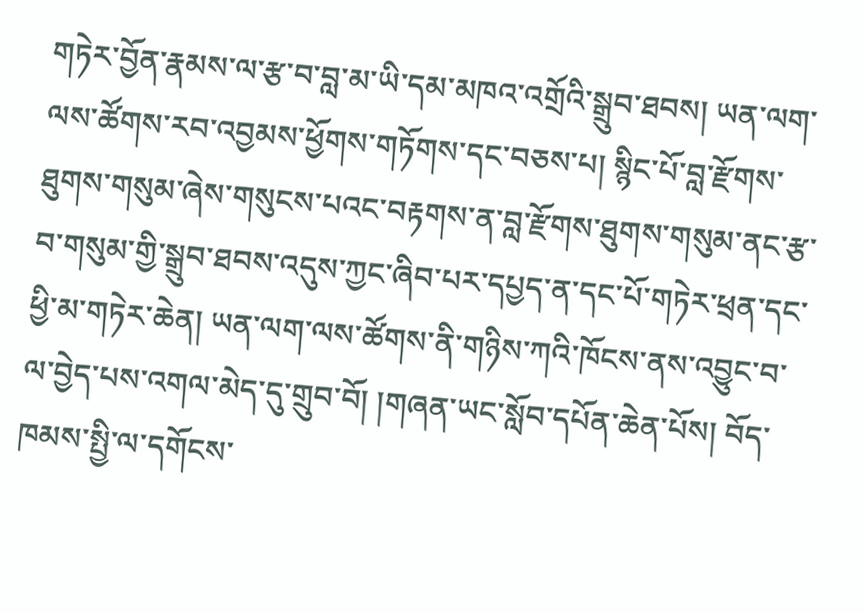གཏེར་བྱོན་རྣམས་ལ་རྩ་བ་བླ་མ་ཡི་དམ་མཁའ་འགྲོའི་སྒྲུབ་ཐབས། ཡན་ལག་ལས་ཚོགས་རབ་འབྱམས་ཕྱོགས་གཏོགས་དང་བཅས་པ། སྙིང་པོ་བླ་རྫོགས་ཐུགས་གསུམ་ཞེས་གསུངས་པའང་བརྟགས་ན་བླ་རྫོགས་ཐུགས་གསུམ་ནང་རྩ་བ་གསུམ་གྱི་སྒྲུབ་ཐབས་འདུས་ཀྱང་ཞིབ་པར་དཔྱད་ན་དང་པོ་གཏེར་ཕྲན་དང་ཕྱི་མ་གཏེར་ཆེན། ཡན་ལག་ལས་ཚོགས་ནི་གཉིས་ཀའི་ཁོངས་ནས་འབྱུང་བ་ལ་བྱེད་པས་འགལ་མེད་དུ་གྲུབ་བོ། །གཞན་ཡང་སློབ་དཔོན་ཆེན་པོས། བོད་ཁམས་སྤྱི་ལ་དགོངས་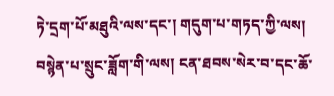ཏེ་དྲག་པོ་མཐུའི་ལས་དང་། གདུག་པ་གཏད་ཀྱི་ལས། བསྙེན་པ་སྲུང་ཟློག་གི་ལས། ངན་ཐབས་སེར་བ་དང་ཆོ་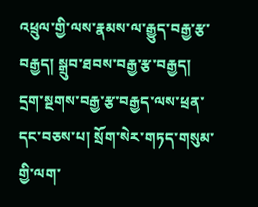འཕྲུལ་གྱི་ལས་རྣམས་ལ་རྒྱུད་བརྒྱ་རྩ་བརྒྱད། སྒྲུབ་ཐབས་བརྒྱ་རྩ་བརྒྱད། དྲག་སྔགས་བརྒྱ་རྩ་བརྒྱད་ལས་ཕྲན་དང་བཅས་པ། སྲོག་སེར་གཏད་གསུམ་གྱི་ལག་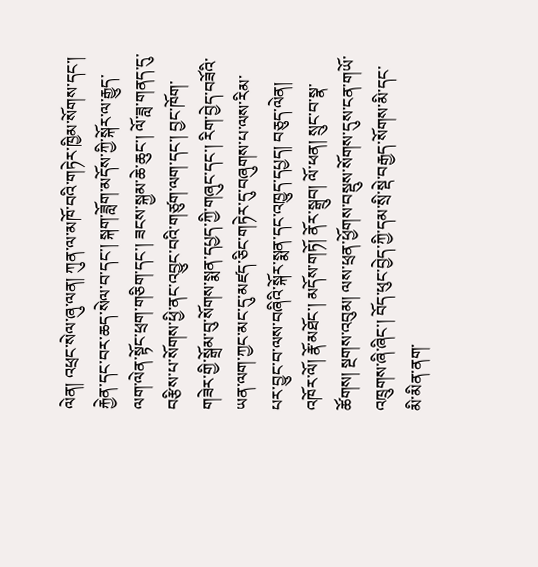ལེན། འཕྲང་སེལ་ཞུ་ལན། ཀུན་ལ་མཁོ་བའི་གཏེར་ཁྱིམ་སོགས་དང་། རྐྱེན་དང་བར་ཆད་སེལ་བ་དང་། སྐག་ཟློག་མདོས་ཀྱི་སྐོར་ལ་རྒྱུད་ལག་ལེན་སྟོང་ཕྲག་གཅིག་དང་། ཟངས་སྐྱམ་ཆེ་ཆུང་། ལོ་ཟླ་གནད་དུ་བརྩིས་པ་སོགས་ཕྱི་ནང་འབྱུང་བའི་གཙུག་ལག་དང་། བྱང་ཁོག་གཟེར་གྱི་སྒྲོམ་བུ་སོགས་སྨན་དཔྱད་ཀྱི་གཞུང་དང་། རིག་བྱེད་བཟོའི་ཡན་ལག་ཀྱང་མང་དུ་མཛད་ཅིང་གཏེར་དུ་བཞུགས་པ་ལས་རིམ་པར་བྱུང་བ་ལས་བཞིའི་སྐོར་སྨན་དང་འཁྱུད་དཔྱད། བཅུད་ལེན། འཁོར་ལོ། རྣོ་མཐོང་། མདོས་གཏོ། ནོར་སྒྲུབ། ལོ་ཕན། སྲུང་བ་སྣ་ཚོགས། སྔགས་འབུམ། ལས་ཕྲན་ཕྱོགས་བསྡུས་སོགས་དུས་ངན་གཡོ་འཁྲུགས་ཞི་ཞིང་། བོད་ཕུང་བྱེད་ཀྱི་དམ་སྲི་སྡེ་བརྒྱད་སོགས་མི་དང་མི་མིན་ནག་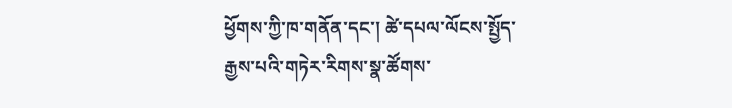ཕྱོགས་ཀྱི་ཁ་གནོན་དང་། ཚེ་དཔལ་ལོངས་སྤྱོད་རྒྱས་པའི་གཏེར་རིགས་སྣ་ཚོགས་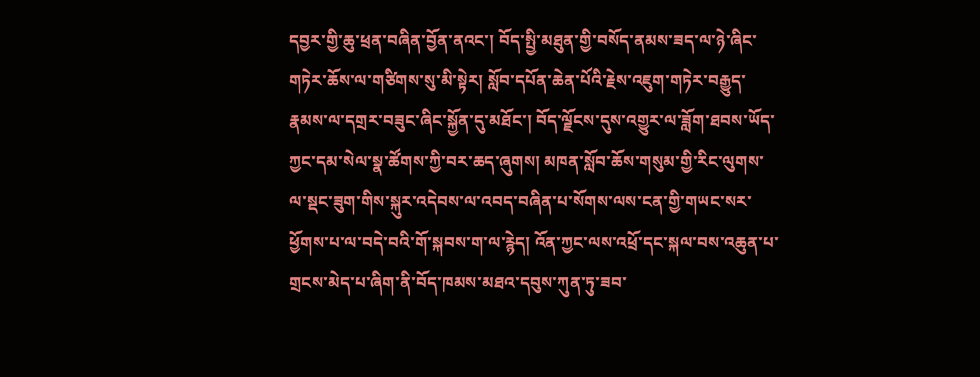དབྱར་གྱི་ཆུ་ཕྲན་བཞིན་བྱོན་ནའང་། བོད་སྤྱི་མཐུན་གྱི་བསོད་ནམས་ཟད་ལ་ཉེ་ཞིང་གཏེར་ཆོས་ལ་གཙིགས་སུ་མི་སྟེར། སློབ་དཔོན་ཆེན་པོའི་རྗེས་འཇུག་གཏེར་བརྒྱུད་རྣམས་ལ་དགྲར་བཟུང་ཞིང་སྐྱོན་དུ་མཐོང་། བོད་ལྗོངས་དུས་འགྱུར་ལ་ཟློག་ཐབས་ཡོད་ཀྱང་དམ་སེལ་སྣ་ཚོགས་ཀྱི་བར་ཆད་ཞུགས། མཁན་སློབ་ཆོས་གསུམ་གྱི་རིང་ལུགས་ལ་སྡང་ཟུག་གིས་སྐུར་འདེབས་ལ་འབད་བཞིན་པ་སོགས་ལས་ངན་གྱི་གཡང་སར་ཕྱོགས་པ་ལ་བདེ་བའི་གོ་སྐབས་ག་ལ་རྙེད། འོན་ཀྱང་ལས་འཕྲོ་དང་སྐལ་བས་འཆུན་པ་གྲངས་མེད་པ་ཞིག་ནི་བོད་ཁམས་མཐའ་དབུས་ཀུན་ཏུ་ཟབ་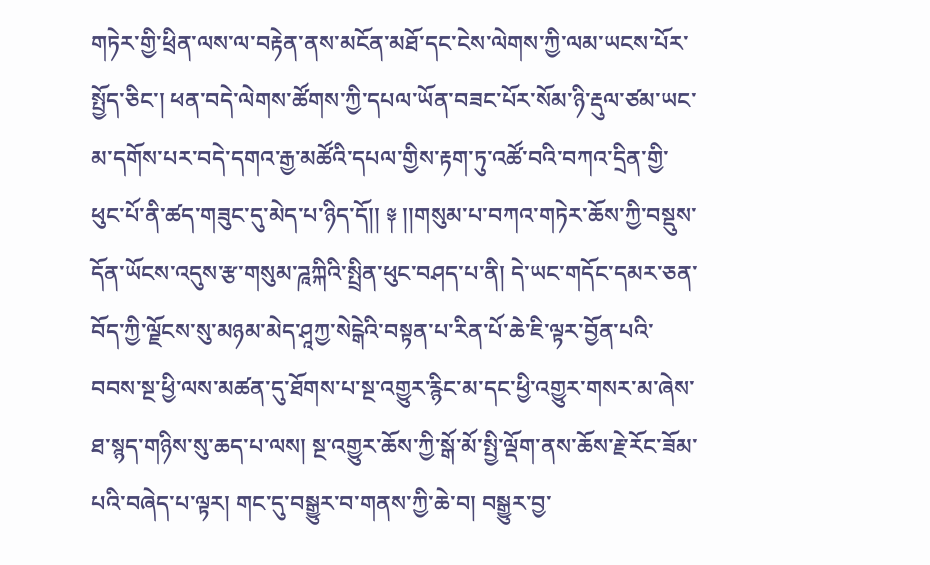གཏེར་གྱི་ཕྲིན་ལས་ལ་བརྟེན་ནས་མངོན་མཐོ་དང་ངེས་ལེགས་ཀྱི་ལམ་ཡངས་པོར་སྤྱོད་ཅིང་། ཕན་བདེ་ལེགས་ཚོགས་ཀྱི་དཔལ་ཡོན་བཟང་པོར་སོམ་ཉི་རྡུལ་ཙམ་ཡང་མ་དགོས་པར་བདེ་དགའ་རྒྱ་མཚོའི་དཔལ་གྱིས་རྟག་ཏུ་འཚོ་བའི་བཀའ་དྲིན་གྱི་ཕུང་པོ་ནི་ཚད་གཟུང་དུ་མེད་པ་ཉིད་དོ།། ༈ །།གསུམ་པ་བཀའ་གཏེར་ཆོས་ཀྱི་བསྡུས་དོན་ཡོངས་འདུས་རྩ་གསུམ་ཌཱཀྐིའི་སྤྲིན་ཕུང་བཤད་པ་ནི། དེ་ཡང་གདོང་དམར་ཅན་བོད་ཀྱི་ལྗོངས་སུ་མཉམ་མེད་ཤཱཀྱ་སེངྒེའི་བསྟན་པ་རིན་པོ་ཆེ་ཇི་ལྟར་བྱོན་པའི་བབས་སྔ་ཕྱི་ལས་མཚན་དུ་ཐོགས་པ་སྔ་འགྱུར་རྙིང་མ་དང་ཕྱི་འགྱུར་གསར་མ་ཞེས་ཐ་སྙད་གཉིས་སུ་ཆད་པ་ལས། སྔ་འགྱུར་ཆོས་ཀྱི་སྒོ་མོ་སྤྱི་ལྡོག་ནས་ཆོས་རྗེ་རོང་ཟོམ་པའི་བཞེད་པ་ལྟར། གང་དུ་བསྒྱུར་བ་གནས་ཀྱི་ཆེ་བ། བསྒྱུར་བྱ་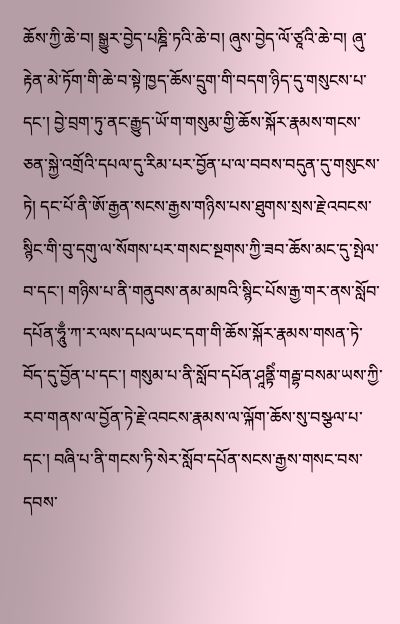ཆོས་ཀྱི་ཆེ་བ། སྒྱུར་བྱེད་པཎྜི་ཏའི་ཆེ་བ། ཞུས་བྱེད་ལོ་ཙཱའི་ཆེ་བ། ཞུ་རྟེན་མེ་ཏོག་གི་ཆེ་བ་སྟེ་ཁྱད་ཆོས་དྲུག་གི་བདག་ཉིད་དུ་གསུངས་པ་དང་། བྱེ་བྲག་ཏུ་ནང་རྒྱུད་ཡོ་ག་གསུམ་གྱི་ཆོས་སྐོར་རྣམས་གངས་ཅན་སྐྱེ་འགྲོའི་དཔལ་དུ་རིམ་པར་བྱོན་པ་ལ་བབས་བདུན་དུ་གསུངས་ཏེ། དང་པོ་ནི་ཨོ་རྒྱན་སངས་རྒྱས་གཉིས་པས་ཐུགས་སྲས་རྗེ་འབངས་སྙིང་གི་བུ་དགུ་ལ་སོགས་པར་གསང་སྔགས་ཀྱི་ཟབ་ཆོས་མང་དུ་སྤེལ་བ་དང་། གཉིས་པ་ནི་གནུབས་ནམ་མཁའི་སྙིང་པོས་རྒྱ་གར་ནས་སློབ་དཔོན་ཧཱུྃ་ཀ་ར་ལས་དཔལ་ཡང་དག་གི་ཆོས་སྐོར་རྣམས་གསན་ཏེ་བོད་དུ་བྱོན་པ་དང་། གསུམ་པ་ནི་སློབ་དཔོན་ཤཱནྟིཾ་གརྦྷ་བསམ་ཡས་ཀྱི་རབ་གནས་ལ་བྱོན་ཏེ་རྗེ་འབངས་རྣམས་ལ་ལྐོག་ཆོས་སུ་བསྩལ་པ་དང་། བཞི་པ་ནི་གངས་ཏི་སེར་སློབ་དཔོན་སངས་རྒྱས་གསང་བས་དབས་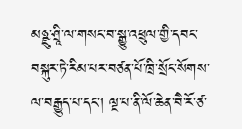མཉྫུ་ཤྲཱི་ལ་གསང་བ་སྒྱུ་འཕྲུལ་གྱི་དབང་བསྐུར་ཏེ་རིམ་པར་བཙན་པོ་ཁྲི་སྲོང་སོགས་ལ་བརྒྱུད་པ་དང་། ལྔ་པ་ནི་ལོ་ཆེན་བཻ་རོ་ཙ་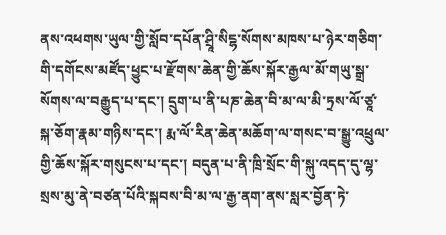ནས་འཕགས་ཡུལ་གྱི་སློབ་དཔོན་ཤྲཱི་སིངྷ་སོགས་མཁས་པ་ཉེར་གཅིག་གི་དགོངས་མཛོད་ཕྱུང་པ་རྫོགས་ཆེན་གྱི་ཆོས་སྐོར་རྒྱལ་མོ་གཡུ་སྒྲ་སོགས་ལ་བརྒྱུད་པ་དང་། དྲུག་པ་ནི་པཎ་ཆེན་བི་མ་ལ་མི་ཏྲས་ལོ་ཙཱ་སྐ་ཅོག་རྣམ་གཉིས་དང་། རྨ་ལོ་རིན་ཆེན་མཆོག་ལ་གསང་བ་སྒྱུ་འཕྲུལ་གྱི་ཆོས་སྐོར་གསུངས་པ་དང་། བདུན་པ་ནི་ཁྲི་སྲོང་གི་སྐུ་འདད་དུ་ལྷ་སྲས་མུ་ནེ་བཙན་པོའི་སྐབས་བི་མ་ལ་རྒྱ་ནག་ནས་སླར་བྱོན་ཏེ་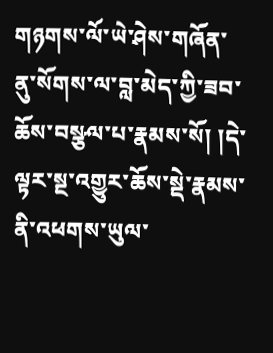གཉགས་ལོ་ཡེ་ཤེས་གཞོན་ནུ་སོགས་ལ་བླ་མེད་ཀྱི་ཟབ་ཆོས་བསྩལ་པ་རྣམས་སོ། །དེ་ལྟར་སྔ་འགྱུར་ཆོས་སྡེ་རྣམས་ནི་འཕགས་ཡུལ་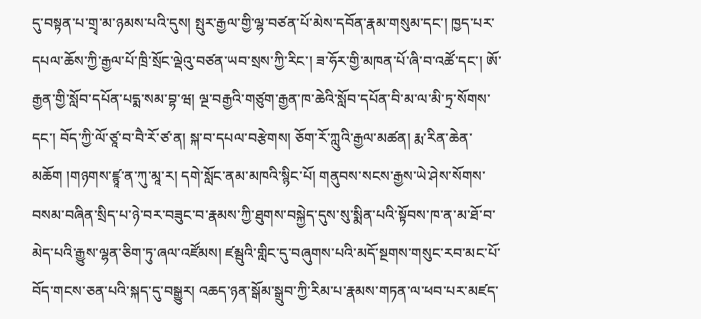དུ་བསྟན་པ་གྲྭ་མ་ཉམས་པའི་དུས། སྤུར་རྒྱལ་གྱི་ལྷ་བཙན་པོ་མེས་དབོན་རྣམ་གསུམ་དང་། ཁྱད་པར་དཔལ་ཆོས་ཀྱི་རྒྱལ་པོ་ཁྲི་སྲོང་ལྡེའུ་བཙན་ཡབ་སྲས་ཀྱི་རིང་། ཟ་ཧོར་གྱི་མཁན་པོ་ཞི་བ་འཚོ་དང་། ཨོ་རྒྱན་གྱི་སློབ་དཔོན་པདྨ་སམ་བྷ་ཝ། ལྔ་བརྒྱའི་གཙུག་རྒྱན་ཁ་ཆེའི་སློབ་དཔོན་བི་མ་ལ་མི་ཏྲ་སོགས་དང་། བོད་ཀྱི་ལོ་ཙཱ་བ་བཻ་རོ་ཙ་ན། སྐ་བ་དཔལ་བརྩེགས། ཅོག་རོ་ཀླུའི་རྒྱལ་མཚན། རྨ་རིན་ཆེན་མཆོག །གཉགས་ཛྙཱ་ན་ཀུ་མཱ་ར། དགེ་སློང་ནམ་མཁའི་སྙིང་པོ། གནུབས་སངས་རྒྱས་ཡེ་ཤེས་སོགས་བསམ་བཞིན་སྲིད་པ་ཉེ་བར་བཟུང་བ་རྣམས་ཀྱི་ཐུགས་བསྐྱེད་དུས་སུ་སྨིན་པའི་སྟོབས་ཁ་ན་མ་ཐོ་བ་མེད་པའི་རྒྱུས་ལྷན་ཅིག་ཏུ་ཞལ་འཛོམས། ཛམྦུའི་གླིང་དུ་བཞུགས་པའི་མདོ་སྔགས་གསུང་རབ་མང་པོ་བོད་གངས་ཅན་པའི་སྐད་དུ་བསྒྱུར། འཆད་ཉན་སྒོམ་སྒྲུབ་ཀྱི་རིམ་པ་རྣམས་གཏན་ལ་ཕབ་པར་མཛད་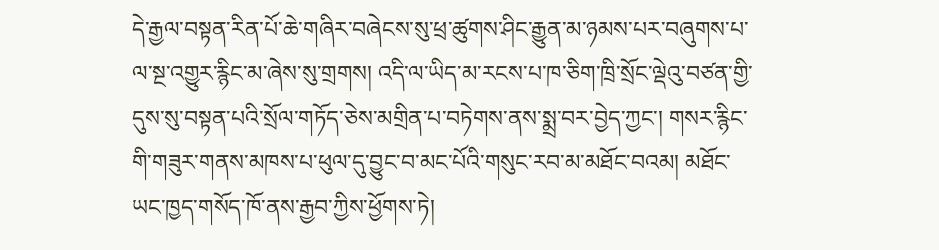དེ་རྒྱལ་བསྟན་རིན་པོ་ཆེ་གཞིར་བཞེངས་སུ་ཕྲ་ཚུགས་ཤིང་རྒྱུན་མ་ཉམས་པར་བཞུགས་པ་ལ་སྔ་འགྱུར་རྙིང་མ་ཞེས་སུ་གྲགས། འདི་ལ་ཡིད་མ་རངས་པ་ཁ་ཅིག་ཁྲི་སྲོང་ལྡེའུ་བཙན་གྱི་དུས་སུ་བསྟན་པའི་སྲོལ་གཏོད་ཅེས་མགྲིན་པ་བཏེགས་ནས་སྨྲ་བར་བྱེད་ཀྱང་། གསར་རྙིང་གི་གཟུར་གནས་མཁས་པ་ཕུལ་དུ་བྱུང་བ་མང་པོའི་གསུང་རབ་མ་མཐོང་བའམ། མཐོང་ཡང་ཁྱད་གསོད་ཁོ་ནས་རྒྱབ་ཀྱིས་ཕྱོགས་ཏེ།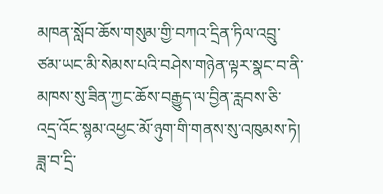མཁན་སློབ་ཆོས་གསུམ་གྱི་བཀའ་དྲིན་ཏིལ་འབྲུ་ཙམ་ཡང་མི་སེམས་པའི་བཤེས་གཉེན་ལྟར་སྣང་བ་ནི་མཁས་སུ་ཟིན་ཀྱང་ཆོས་བརྒྱུད་ལ་བྱིན་རླབས་ཅི་འདྲ་འོང་སྙམ་འཕྱང་མོ་ཉུག་གི་གནས་སུ་འཁུམས་ཏེ། ཟླ་བ་དྲི་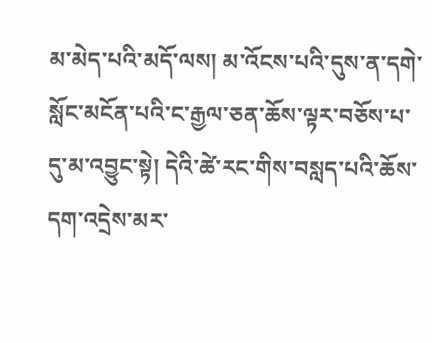མ་མེད་པའི་མདོ་ལས། མ་འོངས་པའི་དུས་ན་དགེ་སློང་མངོན་པའི་ང་རྒྱལ་ཅན་ཆོས་ལྟར་བཅོས་པ་དུ་མ་འབྱུང་སྟེ། དེའི་ཚེ་རང་གིས་བསླད་པའི་ཆོས་དག་འདྲེས་མར་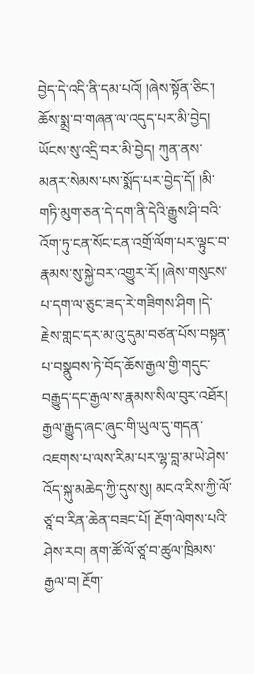བྱེད་དེ་འདི་ནི་དམ་པའོ། །ཞེས་སྟོན་ཅིང་། ཆོས་སྨྲ་བ་གཞན་ལ་འདུད་པར་མི་བྱེད། ཡོངས་སུ་འདྲི་བར་མི་བྱེད། ཀུན་ནས་མནར་སེམས་པས་སྨོད་པར་བྱེད་དོ། །མི་གཏི་མུག་ཅན་དེ་དག་ནི་དེའི་རྒྱུས་ཤི་བའི་འོག་ཏུ་ངན་སོང་ངན་འགྲོ་ལོག་པར་ལྟུང་བ་རྣམས་སུ་སྐྱེ་བར་འགྱུར་རོ། །ཞེས་གསུངས་པ་དག་ལ་ཅུང་ཟད་རེ་གཟིགས་ཤིག །དེ་རྗེས་གླང་དར་མ་འུ་དུམ་བཙན་པོས་བསྟན་པ་བསྣུབས་ཏེ་བོད་ཆོས་རྒྱལ་གྱི་གདུང་བརྒྱུད་དང་རྒྱལ་ས་རྣམས་སིལ་བུར་འཐོར། རྒྱལ་རྒྱུད་ཞང་ཞུང་གི་ཡུལ་དུ་གདན་འཇགས་པ་ལས་རིམ་པར་ལྷ་བླ་མ་ཡེ་ཤེས་འོད་སྐུ་མཆེད་ཀྱི་དུས་སུ། མངའ་རིས་ཀྱི་ལོ་ཙཱ་བ་རིན་ཆེན་བཟང་པོ། རྔོག་ལེགས་པའི་ཤེས་རབ། ནག་ཚོ་ལོ་ཙཱ་བ་ཚུལ་ཁྲིམས་རྒྱལ་བ། རྔོག་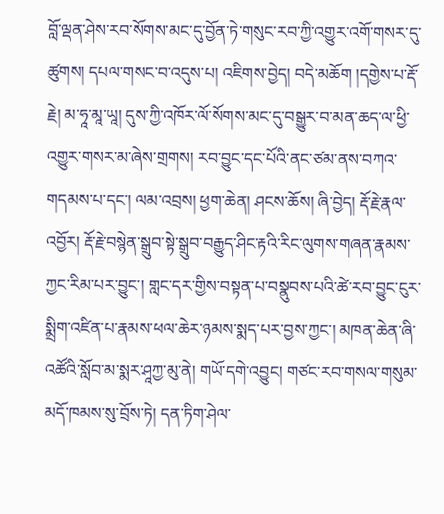བློ་ལྡན་ཤེས་རབ་སོགས་མང་དུ་བྱོན་ཏེ་གསུང་རབ་ཀྱི་འགྱུར་འགོ་གསར་དུ་ཚུགས། དཔལ་གསང་བ་འདུས་པ། འཇིགས་བྱེད། བདེ་མཆོག །དགྱེས་པ་རྡོ་རྗེ། མ་ཧཱ་མཱ་ཡཱ། དུས་ཀྱི་འཁོར་ལོ་སོགས་མང་དུ་བསྒྱུར་བ་མན་ཆད་ལ་ཕྱི་འགྱུར་གསར་མ་ཞེས་གྲགས། རབ་བྱུང་དང་པོའི་ནང་ཙམ་ནས་བཀའ་གདམས་པ་དང་། ལམ་འབྲས། ཕྱག་ཆེན། ཤངས་ཆོས། ཞི་བྱེད། རྡོ་རྗེ་རྣལ་འབྱོར། རྡོ་རྗེ་བསྙེན་སྒྲུབ་སྟེ་སྒྲུབ་བརྒྱུད་ཤིང་རྟའི་རིང་ལུགས་གཞན་རྣམས་ཀྱང་རིམ་པར་བྱུང་། གླང་དར་གྱིས་བསྟན་པ་བསྣུབས་པའི་ཚེ་རབ་བྱུང་ངུར་སྨྲིག་འཛིན་པ་རྣམས་ཕལ་ཆེར་ཉམས་སྨད་པར་བྱས་ཀྱང་། མཁན་ཆེན་ཞི་འཚོའི་སློབ་མ་སྨར་ཤཱཀྱ་མུ་ནེ། གཡོ་དགེ་འབྱུང། གཙང་རབ་གསལ་གསུམ་མདོ་ཁམས་སུ་བྲོས་ཏེ། དན་ཏིག་ཤེལ་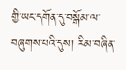གྱི་ཡང་དགོན་དུ་བསྒོམ་ལ་བཞུགས་པའི་དུས། རིམ་བཞིན་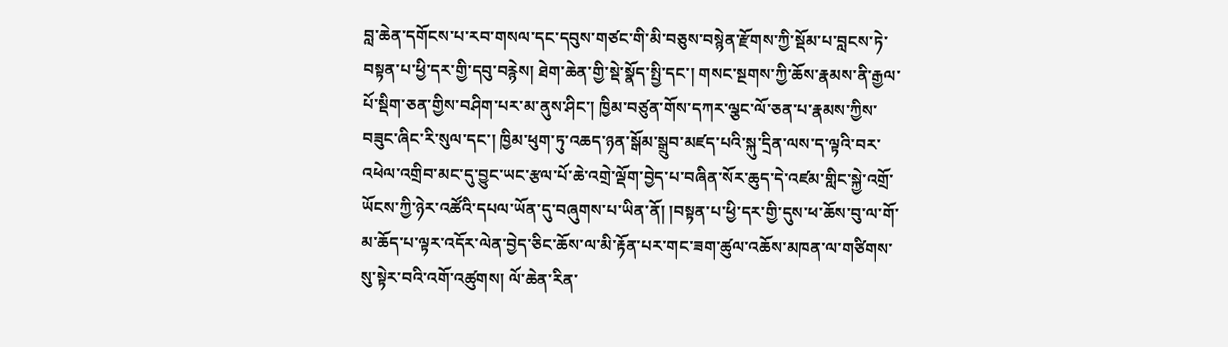བླ་ཆེན་དགོངས་པ་རབ་གསལ་དང་དབུས་གཙང་གི་མི་བཅུས་བསྙེན་རྫོགས་ཀྱི་སྡོམ་པ་བླངས་ཏེ་བསྟན་པ་ཕྱི་དར་གྱི་དབུ་བརྙེས། ཐེག་ཆེན་གྱི་སྡེ་སྣོད་སྤྱི་དང་། གསང་སྔགས་ཀྱི་ཆོས་རྣམས་ནི་རྒྱལ་པོ་སྡིག་ཅན་གྱིས་བཤིག་པར་མ་ནུས་ཤིང་། ཁྱིམ་བཙུན་གོས་དཀར་ལྕང་ལོ་ཅན་པ་རྣམས་ཀྱིས་བཟུང་ཞིང་རི་སུལ་དང་། ཁྱིམ་ཕུག་ཏུ་འཆད་ཉན་སྒོམ་སྒྲུབ་མཛད་པའི་སྐུ་དྲིན་ལས་ད་ལྟའི་བར་འཕེལ་འགྲིབ་མང་དུ་བྱུང་ཡང་རྩལ་པོ་ཆེ་འགྲེ་ལྡོག་བྱེད་པ་བཞིན་སོར་ཆུད་དེ་འཛམ་གླིང་སྐྱེ་འགྲོ་ཡོངས་ཀྱི་ཉེར་འཚོའི་དཔལ་ཡོན་དུ་བཞུགས་པ་ཡིན་ནོ། །བསྟན་པ་ཕྱི་དར་གྱི་དུས་ཕ་ཆོས་བུ་ལ་གོ་མ་ཆོད་པ་ལྟར་འདོར་ལེན་བྱེད་ཅིང་ཆོས་ལ་མི་རྟོན་པར་གང་ཟག་ཚུལ་འཆོས་མཁན་ལ་གཙིགས་སུ་སྟེར་བའི་འགོ་འཚུགས། ལོ་ཆེན་རིན་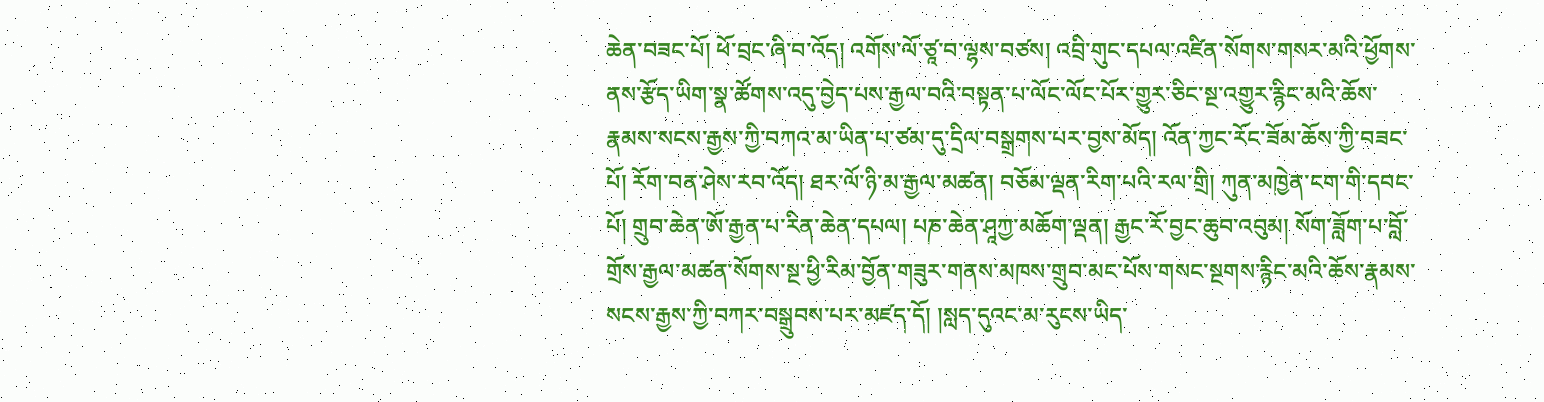ཆེན་བཟང་པོ། ཕོ་བྲང་ཞི་བ་འོད། འགོས་ལོ་ཙཱ་བ་ལྷས་བཙས། འབྲི་གུང་དཔལ་འཛིན་སོགས་གསར་མའི་ཕྱོགས་ནས་རྩོད་ཡིག་སྣ་ཚོགས་འདུ་བྱེད་པས་རྒྱལ་བའི་བསྟན་པ་ལོང་ལོང་པོར་གྱུར་ཅིང་སྔ་འགྱུར་རྙིང་མའི་ཆོས་རྣམས་སངས་རྒྱས་ཀྱི་བཀའ་མ་ཡིན་པ་ཙམ་དུ་དྲིལ་བསྒྲགས་པར་བྱས་མོད། འོན་ཀྱང་རོང་ཟོམ་ཆོས་ཀྱི་བཟང་པོ། རོག་བན་ཤེས་རབ་འོད། ཐར་ལོ་ཉི་མ་རྒྱལ་མཚན། བཅོམ་ལྡན་རིག་པའི་རལ་གྲི། ཀུན་མཁྱེན་ངག་གི་དབང་པོ། གྲུབ་ཆེན་ཨོ་རྒྱན་པ་རིན་ཆེན་དཔལ། པཎ་ཆེན་ཤཱཀྱ་མཆོག་ལྡན། རྒྱང་རོ་བྱང་ཆུབ་འབུམ། སོག་ཟློག་པ་བློ་གྲོས་རྒྱལ་མཚན་སོགས་སྔ་ཕྱི་རིམ་བྱོན་གཟུར་གནས་མཁས་གྲུབ་མང་པོས་གསང་སྔགས་རྙིང་མའི་ཆོས་རྣམས་སངས་རྒྱས་ཀྱི་བཀར་བསྒྲུབས་པར་མཛད་དོ། །སླད་དུའང་མ་རུངས་ཡིད་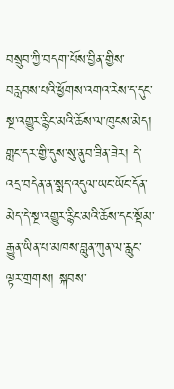བསྲུབ་ཀྱི་བདག་པོས་བྱིན་གྱིས་བརླབས་པའི་ཕྱོགས་འགའ་རེས་ད་དུང་སྔ་འགྱུར་རྙིང་མའི་ཆོས་ལ་ཁུངས་མེད། གླང་དར་གྱི་དུས་སུ་ནུབ་ཟིན་ཟེར། དེ་འདྲ་བདེན་ན་སྨད་འདུལ་ཡང་ཡོང་དོན་མེད་དེ་སྔ་འགྱུར་རྙིང་མའི་ཆོས་དང་སྡོམ་རྒྱུན་ཡིན་པ་མཁས་བླུན་ཀུན་ལ་རླུང་ལྟར་གྲགས། སྐབས་